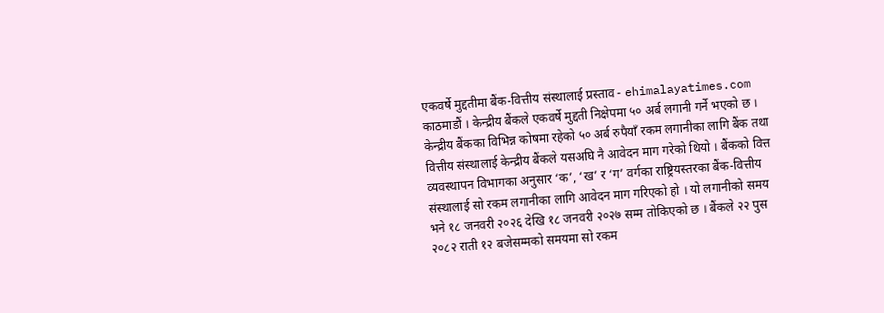एकवर्षे मुद्दतीमा बैंक-वित्तीय संस्थालाई प्रस्ताव - ehimalayatimes.com
काठमाडौं । केन्द्रीय बैंकले एकवर्षे मुद्दती निक्षेपमा ५० अर्ब लगानी गर्ने भएको छ । केन्द्रीय बैंकका विभिन्न कोषमा रहेको ५० अर्ब रुपैयाँ रकम लगानीका लागि बैंक तथा वित्तीय संस्थालाई केन्द्रीय बैंकले यसअघि नै आवेदन माग गरेको थियो । बैंकको वित्त व्यवस्थापन विभागका अनुसार ‘क’, ‘ख’ र ‘ग’ वर्गका राष्ट्रियस्तरका बैंक-वित्तीय संस्थालाई सो रकम लगानीका लागि आवेदन माग गरिएको हो । यो लगानीको समय भने १८ जनवरी २०२६ देखि १८ जनवरी २०२७ सम्म तोकिएको छ । बैंकले २२ पुस २०८२ राती १२ बजेसम्मको समयमा सो रकम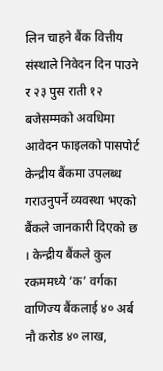लिन चाहने बैंक वित्तीय संस्थाले निवेदन दिन पाउने र २३ पुस राती १२ बजेसम्मको अवधिमा आवेदन फाइलको पासपोर्ट केन्द्रीय बैंकमा उपलब्ध गराउनुपर्ने व्यवस्था भएको बैंकले जानकारी दिएको छ । केन्द्रीय बैंकले कुल रकममध्ये ‘क’ वर्गका वाणिज्य बैंकलाई ४० अर्ब नौ करोड ४० लाख,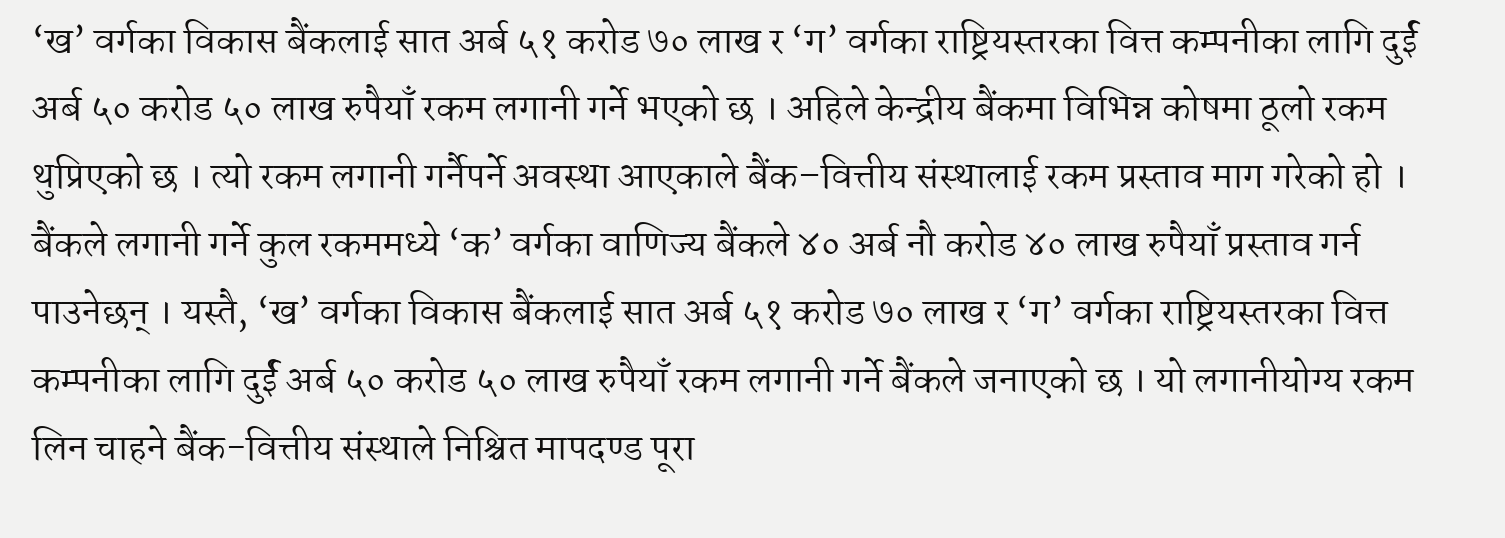‘ख’ वर्गका विकास बैंकलाई सात अर्ब ५१ करोड ७० लाख र ‘ग’ वर्गका राष्ट्रियस्तरका वित्त कम्पनीका लागि दुर्ई अर्ब ५० करोड ५० लाख रुपैयाँ रकम लगानी गर्ने भएको छ । अहिले केन्द्रीय बैंकमा विभिन्न कोषमा ठूलो रकम थुप्रिएको छ । त्यो रकम लगानी गर्नैपर्ने अवस्था आएकाले बैंक–वित्तीय संस्थालाई रकम प्रस्ताव माग गरेको हो । बैंकले लगानी गर्ने कुल रकममध्ये ‘क’ वर्गका वाणिज्य बैंकले ४० अर्ब नौ करोड ४० लाख रुपैयाँ प्रस्ताव गर्न पाउनेछन् । यस्तै, ‘ख’ वर्गका विकास बैंकलाई सात अर्ब ५१ करोड ७० लाख र ‘ग’ वर्गका राष्ट्रियस्तरका वित्त कम्पनीका लागि दुर्ई अर्ब ५० करोड ५० लाख रुपैयाँ रकम लगानी गर्ने बैंकले जनाएको छ । यो लगानीयोग्य रकम लिन चाहने बैंक-वित्तीय संस्थाले निश्चित मापदण्ड पूरा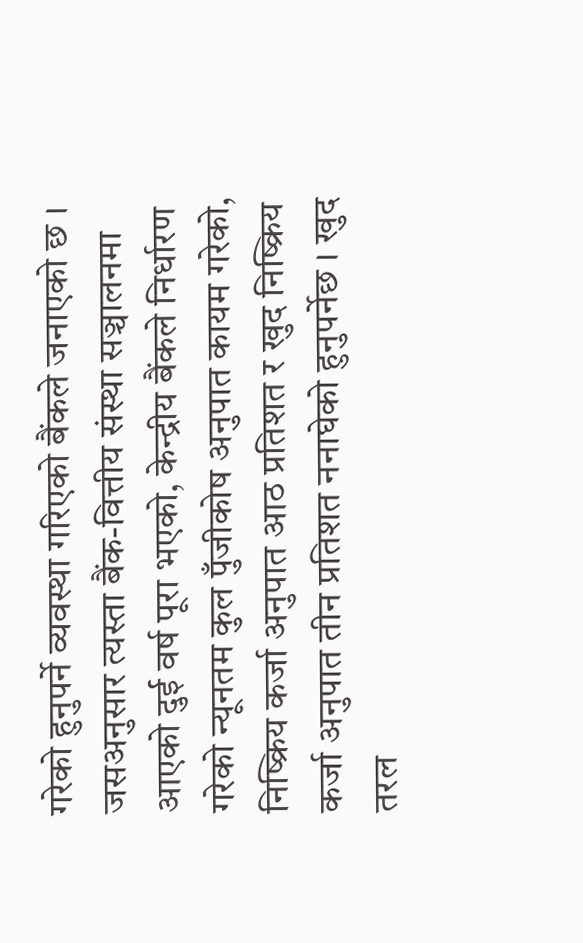गरेको हुनुपर्ने व्यवस्था गरिएको बैंकले जनाएको छ । जसअनुसार त्यस्ता बैंक-वित्तीय संस्था सञ्चालनमा आएको दुर्ई वर्ष पूरा भएको, केन्द्रीय बैंकले निर्धारण गरेको न्यूनतम कुल पुँजीकोष अनुपात कायम गरेको, निष्क्रिय कर्जा अनुपात आठ प्रतिशत र खुद निष्क्रिय कर्जा अनुपात तीन प्रतिशत ननाघेको हुनुपर्नेछ । खुद तरल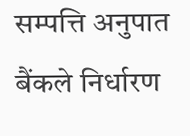सम्पत्ति अनुपात बैंकले निर्धारण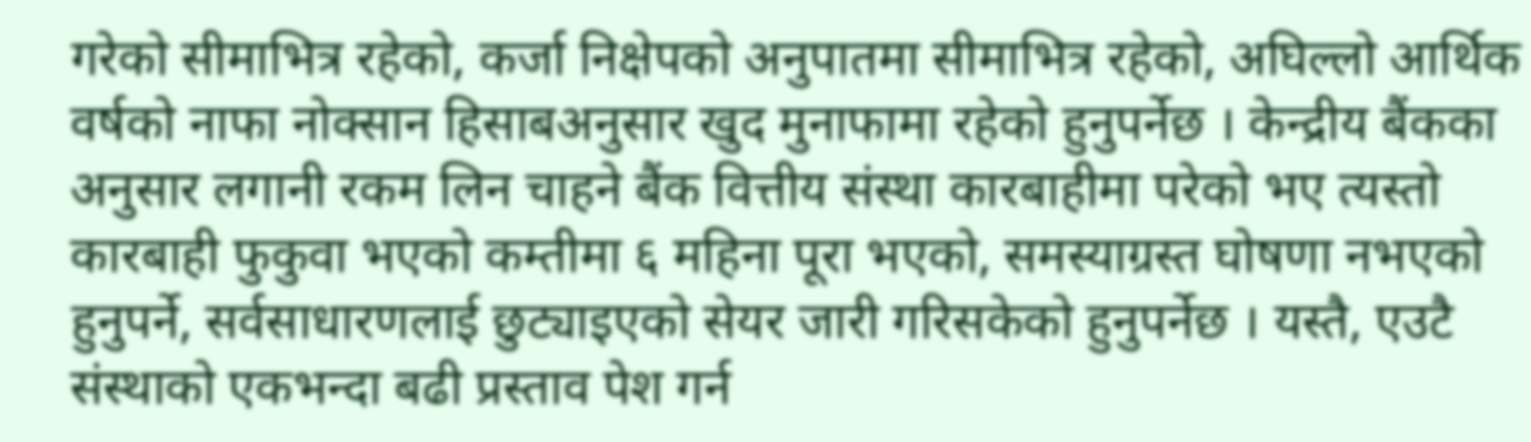गरेको सीमाभित्र रहेको, कर्जा निक्षेपको अनुपातमा सीमाभित्र रहेको, अघिल्लो आर्थिक वर्षको नाफा नोक्सान हिसाबअनुसार खुद मुनाफामा रहेको हुनुपर्नेछ । केन्द्रीय बैंकका अनुसार लगानी रकम लिन चाहने बैंक वित्तीय संस्था कारबाहीमा परेको भए त्यस्तो कारबाही फुकुवा भएको कम्तीमा ६ महिना पूरा भएको, समस्याग्रस्त घोषणा नभएको हुनुपर्ने, सर्वसाधारणलाई छुट्याइएको सेयर जारी गरिसकेको हुनुपर्नेछ । यस्तै, एउटै संस्थाको एकभन्दा बढी प्रस्ताव पेश गर्न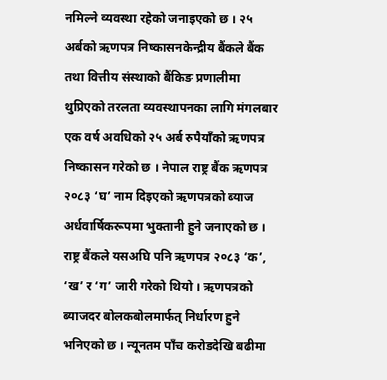नमिल्ने व्यवस्था रहेको जनाइएको छ । २५ अर्बको ऋणपत्र निष्कासनकेन्द्रीय बैंकले बैंक तथा वित्तीय संस्थाको बैंकिङ प्रणालीमा थुप्रिएको तरलता व्यवस्थापनका लागि मंगलबार एक वर्ष अवधिको २५ अर्ब रुपैयाँको ऋणपत्र निष्कासन गरेको छ । नेपाल राष्ट्र बैंक ऋणपत्र २०८३ ‘घ’ नाम दिइएको ऋणपत्रको ब्याज अर्धवार्षिकरूपमा भुक्तानी हुने जनाएको छ । राष्ट्र बैंकले यसअघि पनि ऋणपत्र २०८३ ‘क’, ‘ख’ र ‘ग’ जारी गरेको थियो । ऋणपत्रको ब्याजदर बोलकबोलमार्फत् निर्धारण हुने भनिएको छ । न्यूनतम पाँच करोडदेखि बढीमा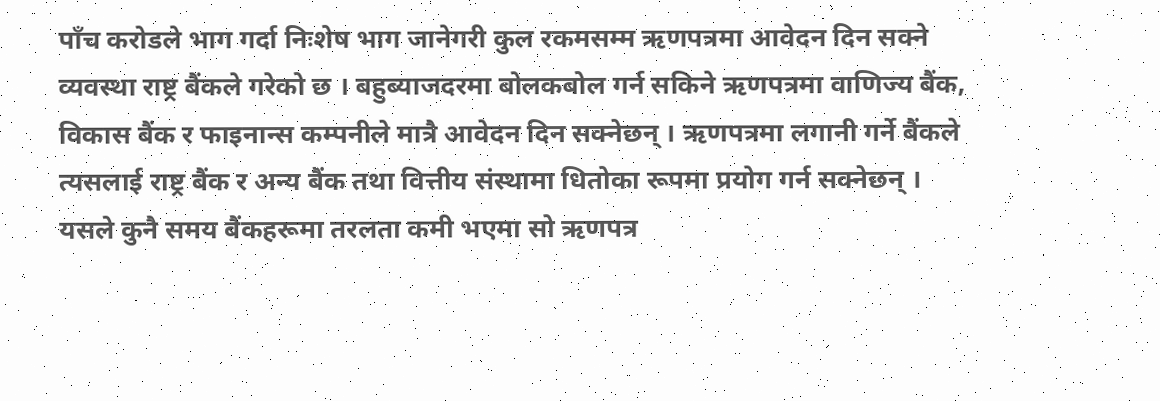पाँच करोडले भाग गर्दा निःशेष भाग जानेगरी कुल रकमसम्म ऋणपत्रमा आवेदन दिन सक्ने व्यवस्था राष्ट्र बैंकले गरेको छ । बहुब्याजदरमा बोलकबोल गर्न सकिने ऋणपत्रमा वाणिज्य बैंक, विकास बैंक र फाइनान्स कम्पनीले मात्रै आवेदन दिन सक्नेछन् । ऋणपत्रमा लगानी गर्ने बैंकले त्यसलाई राष्ट्र बैंक र अन्य बैंक तथा वित्तीय संस्थामा धितोका रूपमा प्रयोग गर्न सक्नेछन् । यसले कुनै समय बैंकहरूमा तरलता कमी भएमा सो ऋणपत्र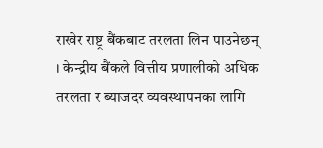राखेर राष्ट्र बैंकबाट तरलता लिन पाउनेछन् । केन्द्रीय बैंकले वित्तीय प्रणालीको अधिक तरलता र ब्याजदर व्यवस्थापनका लागि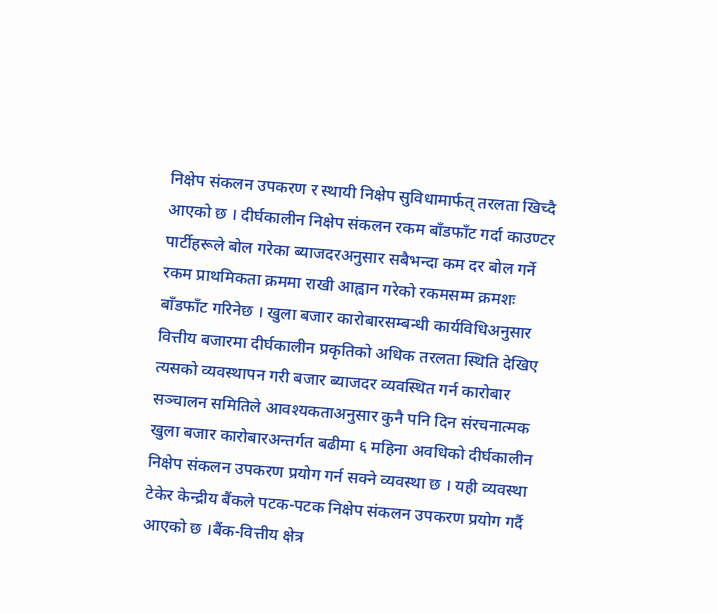निक्षेप संकलन उपकरण र स्थायी निक्षेप सुविधामार्फत् तरलता खिच्दै आएको छ । दीर्घकालीन निक्षेप संकलन रकम बाँडफाँट गर्दा काउण्टर पार्टीहरूले बोल गरेका ब्याजदरअनुसार सबैभन्दा कम दर बोल गर्ने रकम प्राथमिकता क्रममा राखी आह्वान गरेको रकमसम्म क्रमशः बाँडफाँट गरिनेछ । खुला बजार कारोबारसम्बन्धी कार्यविधिअनुसार वित्तीय बजारमा दीर्घकालीन प्रकृतिको अधिक तरलता स्थिति देखिए त्यसको व्यवस्थापन गरी बजार ब्याजदर व्यवस्थित गर्न कारोबार सञ्चालन समितिले आवश्यकताअनुसार कुनै पनि दिन संरचनात्मक खुला बजार कारोबारअन्तर्गत बढीमा ६ महिना अवधिको दीर्घकालीन निक्षेप संकलन उपकरण प्रयोग गर्न सक्ने व्यवस्था छ । यही व्यवस्था टेकेर केन्द्रीय बैंकले पटक-पटक निक्षेप संकलन उपकरण प्रयोग गर्दै आएको छ ।बैंक-वित्तीय क्षेत्र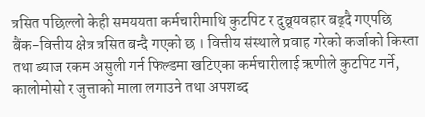त्रसित पछिल्लो केही समययता कर्मचारीमाथि कुटपिट र दुव्र्यवहार बढ्दै गएपछि बैंक-वित्तीय क्षेत्र त्रसित बन्दै गएको छ । वित्तीय संस्थाले प्रवाह गरेको कर्जाको किस्ता तथा ब्याज रकम असुली गर्न फिल्डमा खटिएका कर्मचारीलाई ऋणीले कुटपिट गर्ने, कालोमोसो र जुत्ताको माला लगाउने तथा अपशब्द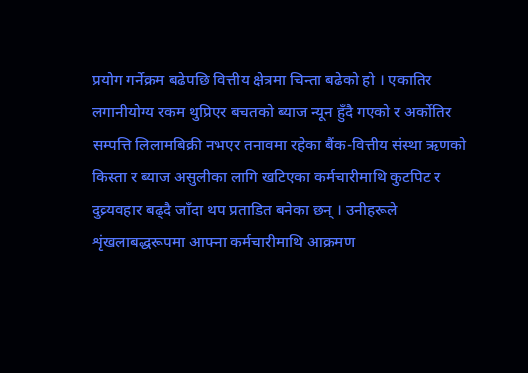प्रयोग गर्नेक्रम बढेपछि वित्तीय क्षेत्रमा चिन्ता बढेको हो । एकातिर लगानीयोग्य रकम थुप्रिएर बचतको ब्याज न्यून हुँदै गएको र अर्कोतिर सम्पत्ति लिलामबिक्री नभएर तनावमा रहेका बैंक-वित्तीय संस्था ऋणको किस्ता र ब्याज असुलीका लागि खटिएका कर्मचारीमाथि कुटपिट र दुव्र्यवहार बढ्दै जाँदा थप प्रताडित बनेका छन् । उनीहरूले शृंखलाबद्धरूपमा आफ्ना कर्मचारीमाथि आक्रमण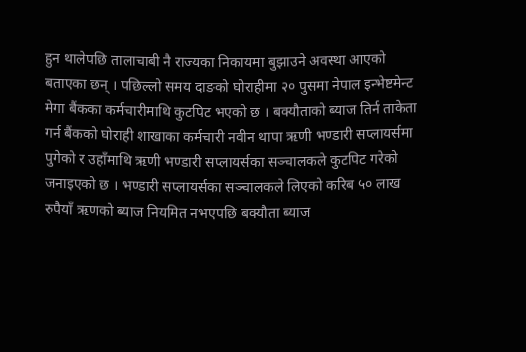हुन थालेपछि तालाचाबी नै राज्यका निकायमा बुझाउने अवस्था आएको बताएका छन् । पछिल्लो समय दाङको घोराहीमा २० पुसमा नेपाल इन्भेष्टमेन्ट मेगा बैंकका कर्मचारीमाथि कुटपिट भएको छ । बक्यौताको ब्याज तिर्न ताकेता गर्न बैंकको घोराही शाखाका कर्मचारी नवीन थापा ऋणी भण्डारी सप्लायर्समा पुगेको र उहाँमाथि ऋणी भण्डारी सप्लायर्सका सञ्चालकले कुटपिट गरेको जनाइएको छ । भण्डारी सप्लायर्सका सञ्चालकले लिएको करिब ५० लाख रुपैयाँ ऋणको ब्याज नियमित नभएपछि बक्यौता ब्याज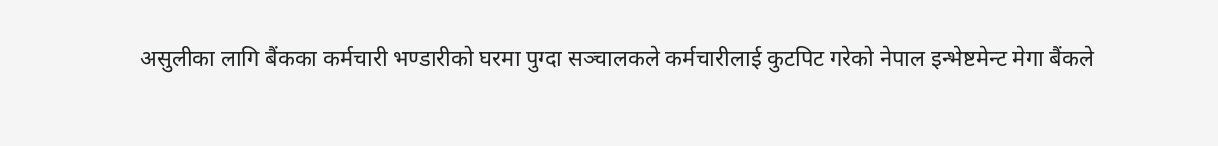असुलीका लागि बैंकका कर्मचारी भण्डारीको घरमा पुग्दा सञ्चालकले कर्मचारीलाई कुटपिट गरेको नेपाल इन्भेष्टमेन्ट मेगा बैंकले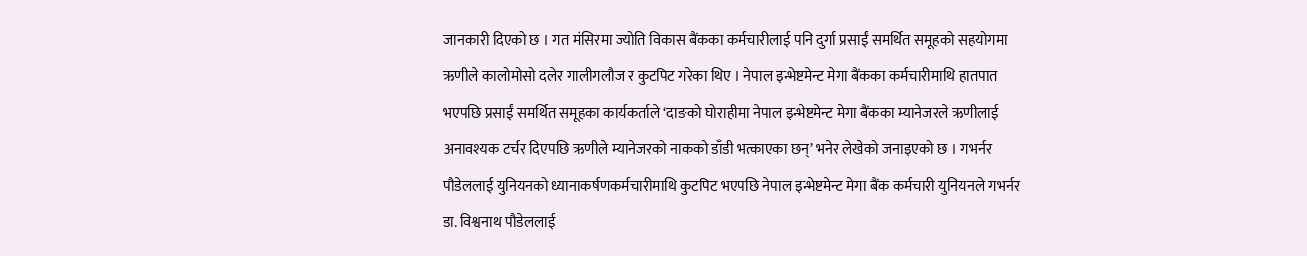जानकारी दिएको छ । गत मंसिरमा ज्योति विकास बैंकका कर्मचारीलाई पनि दुर्गा प्रसाईं समर्थित समूहको सहयोगमा ऋणीले कालोमोसो दलेर गालीगलौज र कुटपिट गरेका थिए । नेपाल इन्भेष्टमेन्ट मेगा बैंकका कर्मचारीमाथि हातपात भएपछि प्रसाईं समर्थित समूहका कार्यकर्ताले ‘दाङको घोराहीमा नेपाल इन्भेष्टमेन्ट मेगा बैंकका म्यानेजरले ऋणीलाई अनावश्यक टर्चर दिएपछि ऋणीले म्यानेजरको नाकको डाँडी भत्काएका छन्’ भनेर लेखेको जनाइएको छ । गभर्नर पौडेललाई युनियनको ध्यानाकर्षणकर्मचारीमाथि कुटपिट भएपछि नेपाल इन्भेष्टमेन्ट मेगा बैंक कर्मचारी युनियनले गभर्नर डा. विश्वनाथ पौडेललाई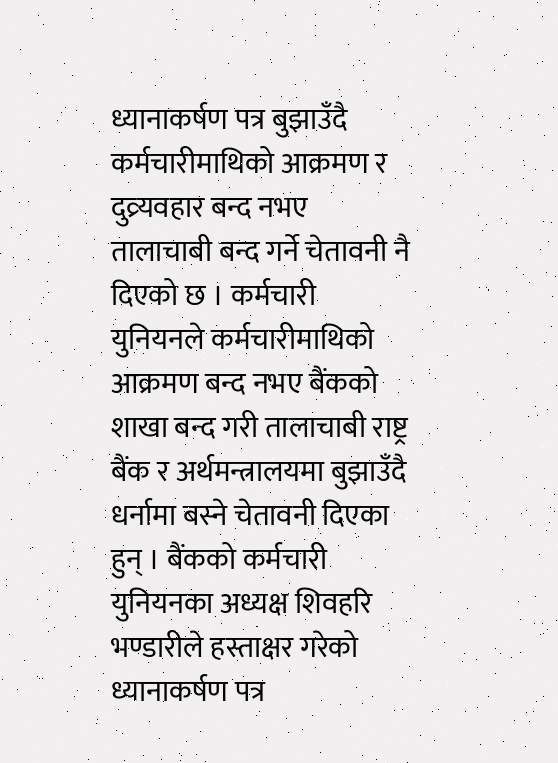ध्यानाकर्षण पत्र बुझाउँदै कर्मचारीमाथिको आक्रमण र दुव्र्यवहार बन्द नभए तालाचाबी बन्द गर्ने चेतावनी नै दिएको छ । कर्मचारी युनियनले कर्मचारीमाथिको आक्रमण बन्द नभए बैंकको शाखा बन्द गरी तालाचाबी राष्ट्र बैंक र अर्थमन्त्रालयमा बुझाउँदै धर्नामा बस्ने चेतावनी दिएका हुन् । बैंकको कर्मचारी युनियनका अध्यक्ष शिवहरि भण्डारीले हस्ताक्षर गरेको ध्यानाकर्षण पत्र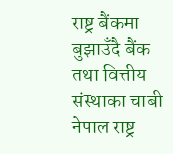राष्ट्र बैंकमा बुझाउँदै बैंक तथा वित्तीय संस्थाका चाबी नेपाल राष्ट्र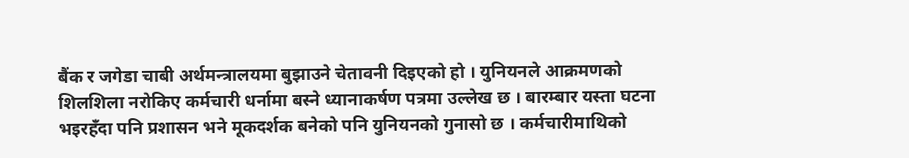बैंक र जगेडा चाबी अर्थमन्त्रालयमा बुझाउने चेतावनी दिइएको हो । युनियनले आक्रमणको शिलशिला नरोकिए कर्मचारी धर्नामा बस्ने ध्यानाकर्षण पत्रमा उल्लेख छ । बारम्बार यस्ता घटना भइरहँदा पनि प्रशासन भने मूकदर्शक बनेको पनि युनियनको गुनासो छ । कर्मचारीमाथिको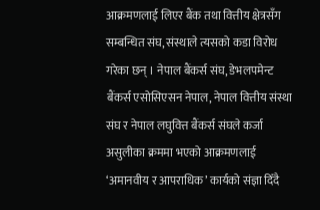आक्रमणलाई लिएर बैंक तथा वित्तीय क्षेत्रसँग सम्बन्धित संघ, संस्थाले त्यसको कडा विरोध गरेका छन् । नेपाल बैंकर्स संघ, डेभलपमेन्ट बैंकर्स एसोसिएसन नेपाल, नेपाल वित्तीय संस्था संघ र नेपाल लघुवित्त बैंकर्स संघले कर्जा असुलीका क्रममा भएको आक्रमणलाई ‘अमानवीय र आपराधिक’ कार्यको संज्ञा दिँदै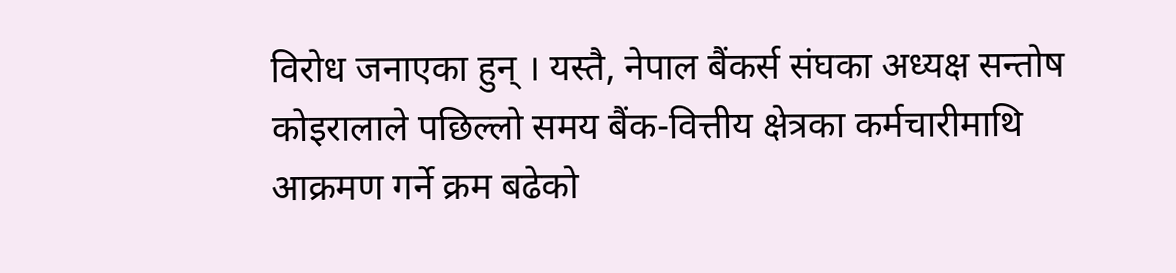विरोध जनाएका हुन् । यस्तै, नेपाल बैंकर्स संघका अध्यक्ष सन्तोष कोइरालाले पछिल्लो समय बैंक-वित्तीय क्षेत्रका कर्मचारीमाथि आक्रमण गर्ने क्रम बढेको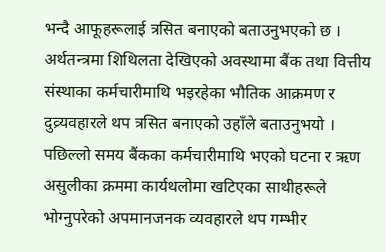भन्दै आफूहरूलाई त्रसित बनाएको बताउनुभएको छ । अर्थतन्त्रमा शिथिलता देखिएको अवस्थामा बैंक तथा वित्तीय संस्थाका कर्मचारीमाथि भइरहेका भौतिक आक्रमण र दुव्र्यवहारले थप त्रसित बनाएको उहाँले बताउनुभयो । पछिल्लो समय बैंकका कर्मचारीमाथि भएको घटना र ऋण असुलीका क्रममा कार्यथलोमा खटिएका साथीहरूले भोग्नुपरेको अपमानजनक व्यवहारले थप गम्भीर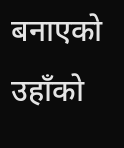बनाएको उहाँको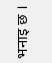भनाइ छ ।